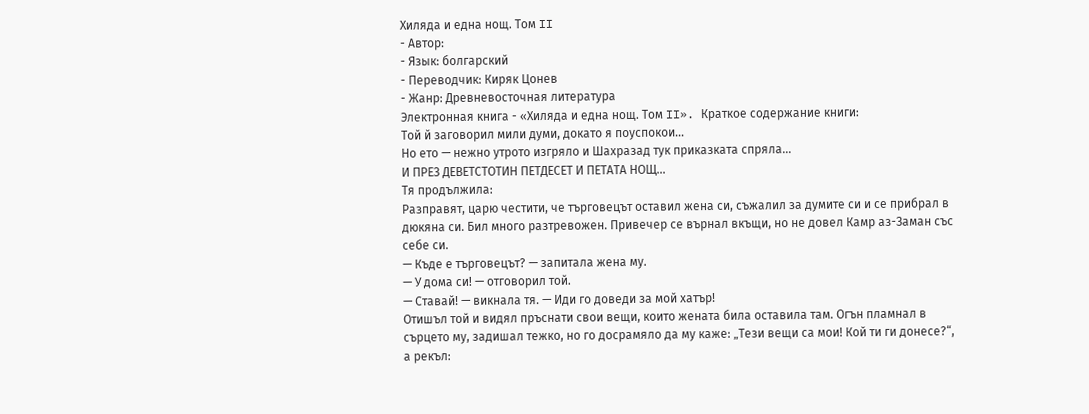Хиляда и една нощ. Том II
- Автор:
- Язык: болгарский
- Переводчик: Киряк Цонев
- Жанр: Древневосточная литература
Электронная книга - «Хиляда и една нощ. Том II». Краткое содержание книги:
Той й заговорил мили думи, докато я поуспокои…
Но ето — нежно утрото изгряло и Шахразад тук приказката спряла…
И ПРЕЗ ДЕВЕТСТОТИН ПЕТДЕСЕТ И ПЕТАТА НОЩ…
Тя продължила:
Разправят, царю честити, че търговецът оставил жена си, съжалил за думите си и се прибрал в дюкяна си. Бил много разтревожен. Привечер се върнал вкъщи, но не довел Камр аз-Заман със себе си.
— Къде е търговецът? — запитала жена му.
— У дома си! — отговорил той.
— Ставай! — викнала тя. — Иди го доведи за мой хатър!
Отишъл той и видял пръснати свои вещи, които жената била оставила там. Огън пламнал в сърцето му, задишал тежко, но го досрамяло да му каже: „Тези вещи са мои! Кой ти ги донесе?“, а рекъл: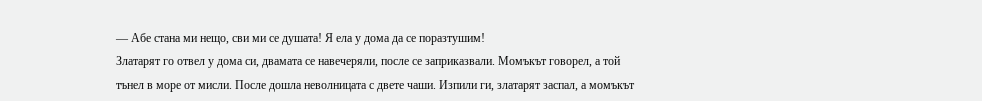— Абе стана ми нещо, сви ми се душата! Я ела у дома да се поразтушим!
Златарят го отвел у дома си, двамата се навечеряли, после се заприказвали. Момъкът говорел, а той тънел в море от мисли. После дошла неволницата с двете чаши. Изпили ги, златарят заспал, а момъкът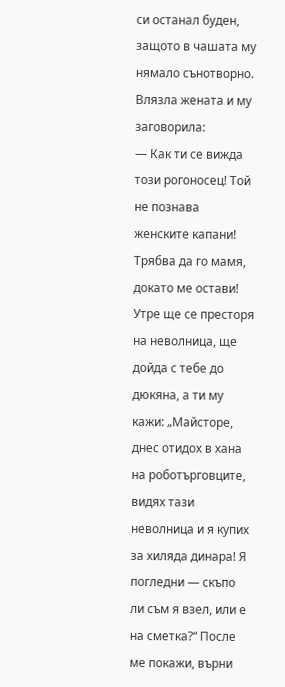си останал буден, защото в чашата му нямало сънотворно. Влязла жената и му заговорила:
— Как ти се вижда този рогоносец! Той не познава женските капани! Трябва да го мамя, докато ме остави! Утре ще се престоря на неволница, ще дойда с тебе до дюкяна, а ти му кажи: „Майсторе, днес отидох в хана на роботърговците, видях тази неволница и я купих за хиляда динара! Я погледни — скъпо ли съм я взел, или е на сметка?“ После ме покажи, върни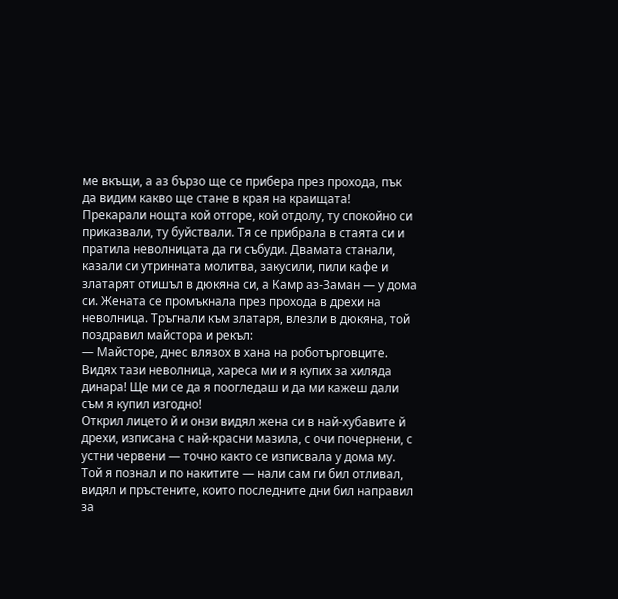ме вкъщи, а аз бързо ще се прибера през прохода, пък да видим какво ще стане в края на краищата!
Прекарали нощта кой отгоре, кой отдолу, ту спокойно си приказвали, ту буйствали. Тя се прибрала в стаята си и пратила неволницата да ги събуди. Двамата станали, казали си утринната молитва, закусили, пили кафе и златарят отишъл в дюкяна си, а Камр аз-Заман — у дома си. Жената се промъкнала през прохода в дрехи на неволница. Тръгнали към златаря, влезли в дюкяна, той поздравил майстора и рекъл:
— Майсторе, днес влязох в хана на роботърговците. Видях тази неволница, хареса ми и я купих за хиляда динара! Ще ми се да я поогледаш и да ми кажеш дали съм я купил изгодно!
Открил лицето й и онзи видял жена си в най-хубавите й дрехи, изписана с най-красни мазила, с очи почернени, с устни червени — точно както се изписвала у дома му. Той я познал и по накитите — нали сам ги бил отливал, видял и пръстените, които последните дни бил направил за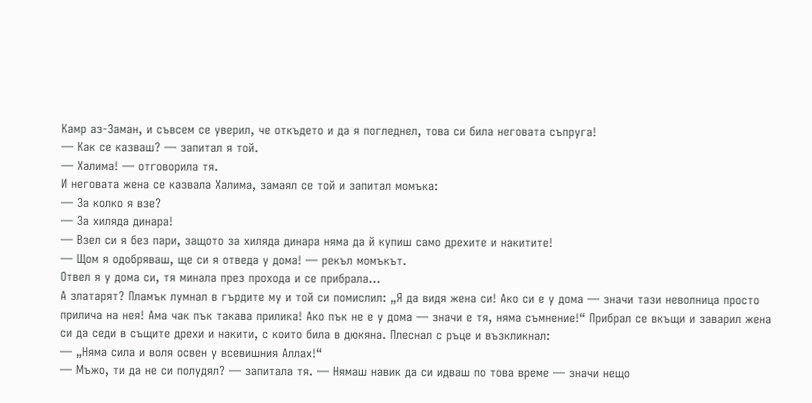Камр аз-Заман, и съвсем се уверил, че откъдето и да я погледнел, това си била неговата съпруга!
— Как се казваш? — запитал я той.
— Халима! — отговорила тя.
И неговата жена се казвала Халима, замаял се той и запитал момъка:
— За колко я взе?
— За хиляда динара!
— Взел си я без пари, защото за хиляда динара няма да й купиш само дрехите и накитите!
— Щом я одобряваш, ще си я отведа у дома! — рекъл момъкът.
Отвел я у дома си, тя минала през прохода и се прибрала…
А златарят? Пламък лумнал в гърдите му и той си помислил: „Я да видя жена си! Ако си е у дома — значи тази неволница просто прилича на нея! Ама чак пък такава прилика! Ако пък не е у дома — значи е тя, няма съмнение!“ Прибрал се вкъщи и заварил жена си да седи в същите дрехи и накити, с които била в дюкяна. Плеснал с ръце и възкликнал:
— „Няма сила и воля освен у всевишния Аллах!“
— Мъжо, ти да не си полудял? — запитала тя. — Нямаш навик да си идваш по това време — значи нещо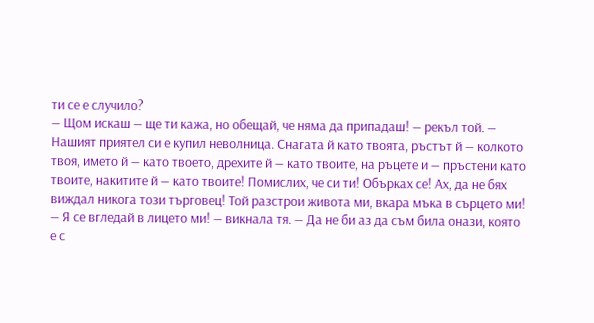ти се е случило?
— Щом искаш — ще ти кажа, но обещай, че няма да припадаш! — рекъл той. — Нашият приятел си е купил неволница. Снагата й като твоята, ръстът й — колкото твоя, името й — като твоето, дрехите й — като твоите, на ръцете и — пръстени като твоите, накитите й — като твоите! Помислих, че си ти! Обърках се! Ах, да не бях виждал никога този търговец! Той разстрои живота ми, вкара мъка в сърцето ми!
— Я се вгледай в лицето ми! — викнала тя. — Да не би аз да съм била онази, която е с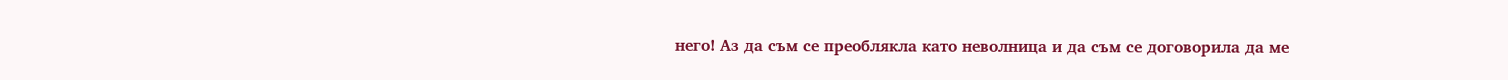него! Аз да съм се преоблякла като неволница и да съм се договорила да ме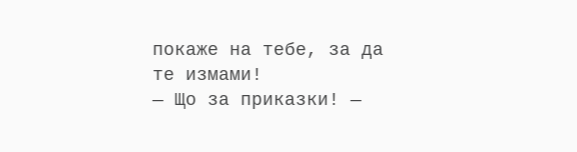покаже на тебе, за да те измами!
— Що за приказки! —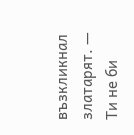възкликнал златарят. — Ти не би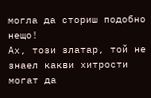могла да сториш подобно нещо!
Ах, този златар, той не знаел какви хитрости могат да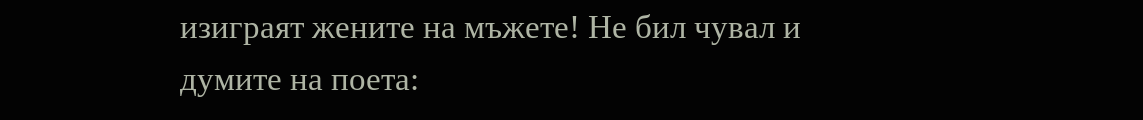изиграят жените на мъжете! Не бил чувал и думите на поета: